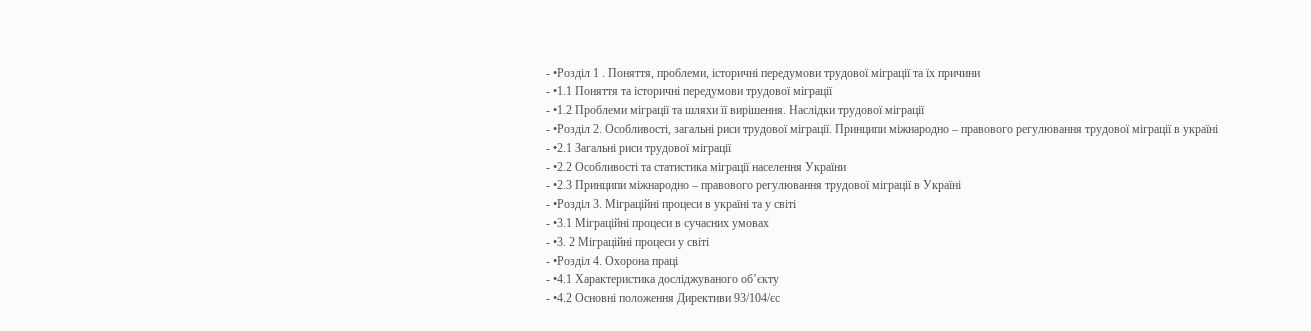- •Розділ 1 . Поняття, проблеми, історичні передумови трудової міграції та їх причини
- •1.1 Поняття та історичні передумови трудової міграції
- •1.2 Проблеми міграції та шляхи її вирішення. Наслідки трудової міграції
- •Розділ 2. Особливості, загальні риси трудової міграції. Принципи міжнародно – правового регулювання трудової міграції в україні
- •2.1 Загальні риси трудової міграції
- •2.2 Особливості та статистика міграції населення України
- •2.3 Принципи міжнародно – правового регулювання трудової міграції в Україні
- •Розділ 3. Міграційні процеси в україні та у світі
- •3.1 Міграційні процеси в сучасних умовах
- •3. 2 Міграційні процеси у світі
- •Розділ 4. Охорона праці
- •4.1 Характеристика досліджуваного об’єкту
- •4.2 Основні положення Директиви 93/104/єс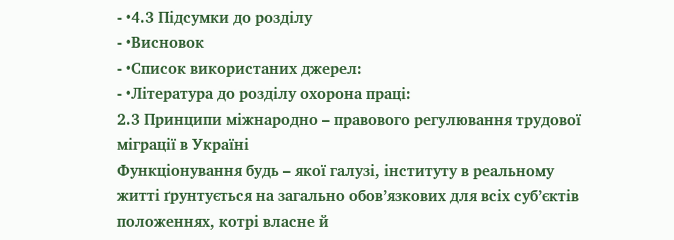- •4.3 Підсумки до розділу
- •Висновок
- •Список використаних джерел:
- •Література до розділу охорона праці:
2.3 Принципи міжнародно – правового регулювання трудової міграції в Україні
Функціонування будь – якої галузі, інституту в реальному житті ґрунтується на загально обов’язкових для всіх суб’єктів положеннях, котрі власне й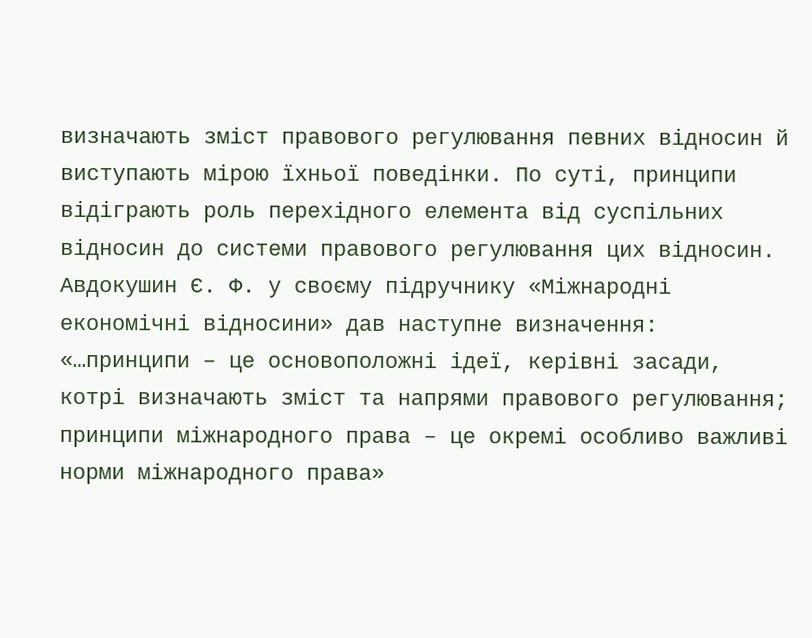визначають зміст правового регулювання певних відносин й виступають мірою їхньої поведінки. По суті, принципи відіграють роль перехідного елемента від суспільних відносин до системи правового регулювання цих відносин.
Авдокушин Є. Ф. у своєму підручнику «Міжнародні економічні відносини» дав наступне визначення: «…принципи – це основоположні ідеї, керівні засади, котрі визначають зміст та напрями правового регулювання; принципи міжнародного права – це окремі особливо важливі норми міжнародного права»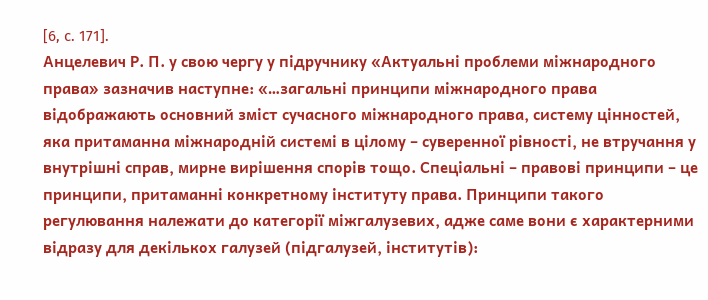[6, c. 171].
Анцелевич Р. П. у свою чергу у підручнику «Актуальні проблеми міжнародного права» зазначив наступне: «…загальні принципи міжнародного права відображають основний зміст сучасного міжнародного права, систему цінностей, яка притаманна міжнародній системі в цілому – суверенної рівності, не втручання у внутрішні справ, мирне вирішення спорів тощо. Спеціальні – правові принципи – це принципи, притаманні конкретному інституту права. Принципи такого регулювання належати до категорії міжгалузевих, адже саме вони є характерними відразу для декількох галузей (підгалузей, інститутів):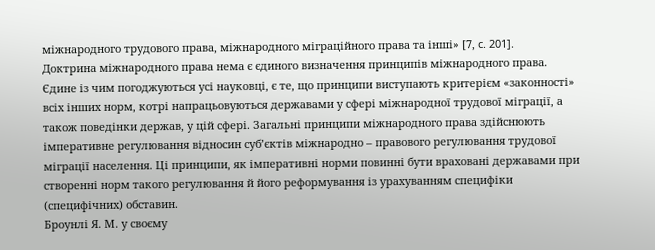міжнародного трудового права, міжнародного міграційного права та інші» [7, c. 201].
Доктрина міжнародного права нема є єдиного визначення принципів міжнародного права. Єдине із чим погоджуються усі науковці, є те, що принципи виступають критерієм «законності» всіх інших норм, котрі напрацьовуються державами у сфері міжнародної трудової міграції, а також поведінки держав, у цій сфері. Загальні принципи міжнародного права здійснюють імперативне регулювання відносин суб’єктів міжнародно – правового регулювання трудової міграції населення. Ці принципи, як імперативні норми повинні бути враховані державами при створенні норм такого регулювання й його реформування із урахуванням специфіки (специфічних) обставин.
Броунлі Я. М. у своєму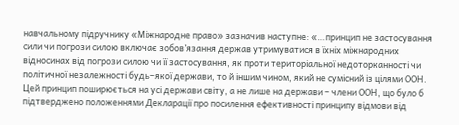навчальному підручнику «Міжнародне право» зазначив наступне: «…принцип не застосування сили чи погрози силою включає зобов’язання держав утримуватися в їхніх міжнародних відносинах від погрози силою чи її застосування, як проти територіальної недоторканності чи політичної незалежності будь–якої держави, то й іншим чином, який не сумісний із цілями ООН. Цей принцип поширюється на усі держави світу, а не лише на держави – члени ООН, що було б підтверджено положеннями Декларації про посилення ефективності принципу відмови від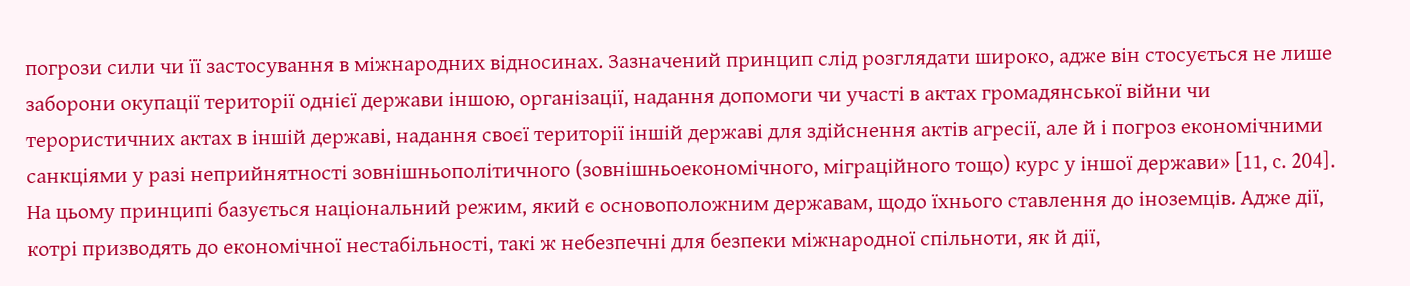погрози сили чи її застосування в міжнародних відносинах. Зазначений принцип слід розглядати широко, адже він стосується не лише заборони окупації території однієї держави іншою, організації, надання допомоги чи участі в актах громадянської війни чи терористичних актах в іншій державі, надання своєї території іншій державі для здійснення актів агресії, але й і погроз економічними санкціями у разі неприйнятності зовнішньополітичного (зовнішньоекономічного, міграційного тощо) курс у іншої держави» [11, c. 204].
На цьому принципі базується національний режим, який є основоположним державам, щодо їхнього ставлення до іноземців. Адже дії, котрі призводять до економічної нестабільності, такі ж небезпечні для безпеки міжнародної спільноти, як й дії,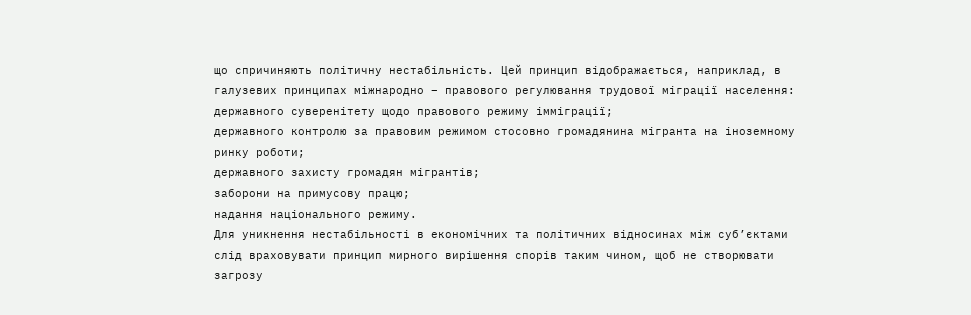що спричиняють політичну нестабільність. Цей принцип відображається, наприклад, в галузевих принципах міжнародно – правового регулювання трудової міграції населення:
державного суверенітету щодо правового режиму імміграції;
державного контролю за правовим режимом стосовно громадянина мігранта на іноземному ринку роботи;
державного захисту громадян мігрантів;
заборони на примусову працю;
надання національного режиму.
Для уникнення нестабільності в економічних та політичних відносинах між суб’єктами слід враховувати принцип мирного вирішення спорів таким чином, щоб не створювати загрозу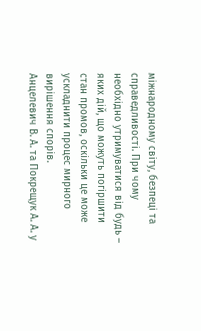міжнародному світу, безпеці та справедливості. При чому необхідно утримуватися від будь – яких дій, що можуть погіршити стан промов, оскільки це може ускладнити процес мирного вирішення спорів.
Анцелевич В. А. та Покрещук А. А. у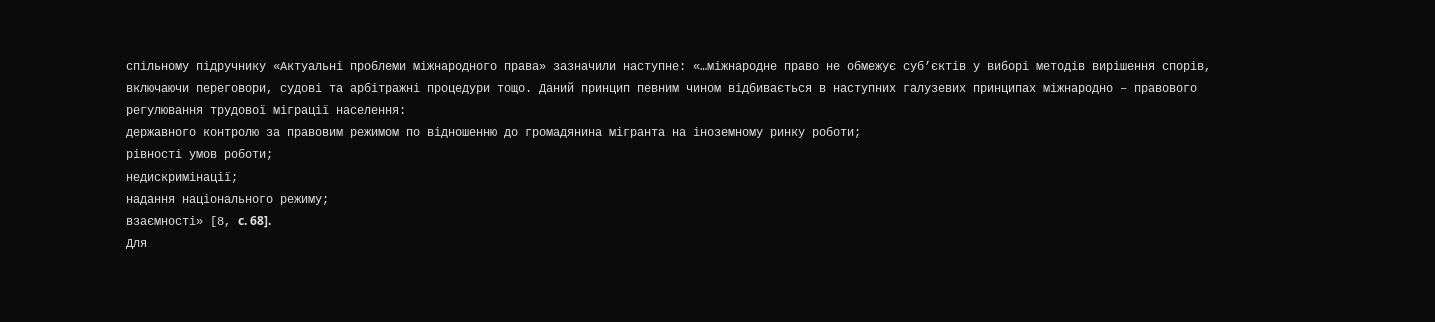спільному підручнику «Актуальні проблеми міжнародного права» зазначили наступне: «…міжнародне право не обмежує суб’єктів у виборі методів вирішення спорів, включаючи переговори, судові та арбітражні процедури тощо. Даний принцип певним чином відбивається в наступних галузевих принципах міжнародно – правового регулювання трудової міграції населення:
державного контролю за правовим режимом по відношенню до громадянина мігранта на іноземному ринку роботи;
рівності умов роботи;
недискримінації;
надання національного режиму;
взаємності» [8, c. 68].
Для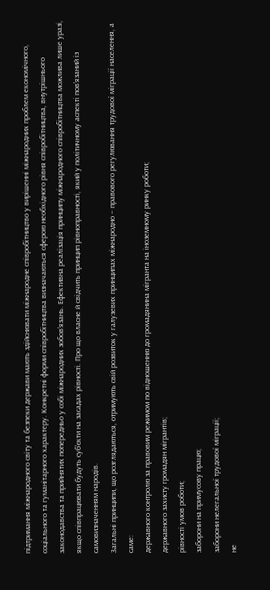підтримання міжнародного світу та безпеки держави мають здійснювати міжнародне співробітництво у вирішенні міжнародних проблем економічного, соціального та гуманітарного характеру. Конкретні форми співробітництва визначаються сферою необхідного рівня співробітництва, внутрішнього законодавства та прийнятих попередньо у собі міжнародних зобов’язань. Ефективна реалізація принципу міжнародного співробітництва можлива лише уразі, якщо співпрацювати будуть суб’єкти на засадах рівності. Про що власне й свідчить принцип рівноправності, який у політичному аспекті пов’язаний із самовизначенням народів.
Загальні принципи, що розглядаються, отримують свій розвиток у галузевих принципах міжнародно – правового регулювання трудової міграції населення, а саме:
державного контролю за правовим режимом по відношенню до громадянина мігранта на іноземному ринку роботи;
державного захисту громадян мігрантів;
рівності умов роботи;
заборони на примусову працю;
заборони нелегальної трудової міграції;
не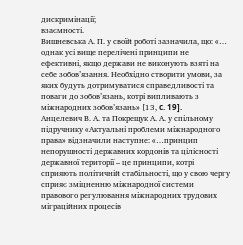дискримінації;
взаємності.
Вишневська А. П. у своїй роботі зазначила, що: «… однак усі вище перелічені принципи не ефективні, якщо держави не виконують взяті на себе зобов’язання. Необхідно створити умови, за яких будуть дотримуватися справедливості та поваги до зобов’язань, котрі випливають з міжнародних зобов’язань» [13, c. 19].
Анцелевич В. А. та Покрещук А. А. у спільному підручнику «Актуальні проблеми міжнародного права» відзначили наступне: «…принцип непорушності державних кордонів та цілісності державної території – це принципи, котрі сприяють політичній стабільності, що у свою чергу сприяє зміцненню міжнародної системи правового регулювання міжнародних трудових міграційних процесів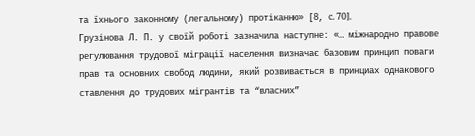та їхнього законному (легальному) протіканню» [8, c. 70].
Грузінова Л. П. у своїй роботі зазначила наступне: «… міжнародно правове регулювання трудової міграції населення визначає базовим принцип поваги прав та основних свобод людини, який розвивається в принциах однакового ставлення до трудових мігрантів та “власних”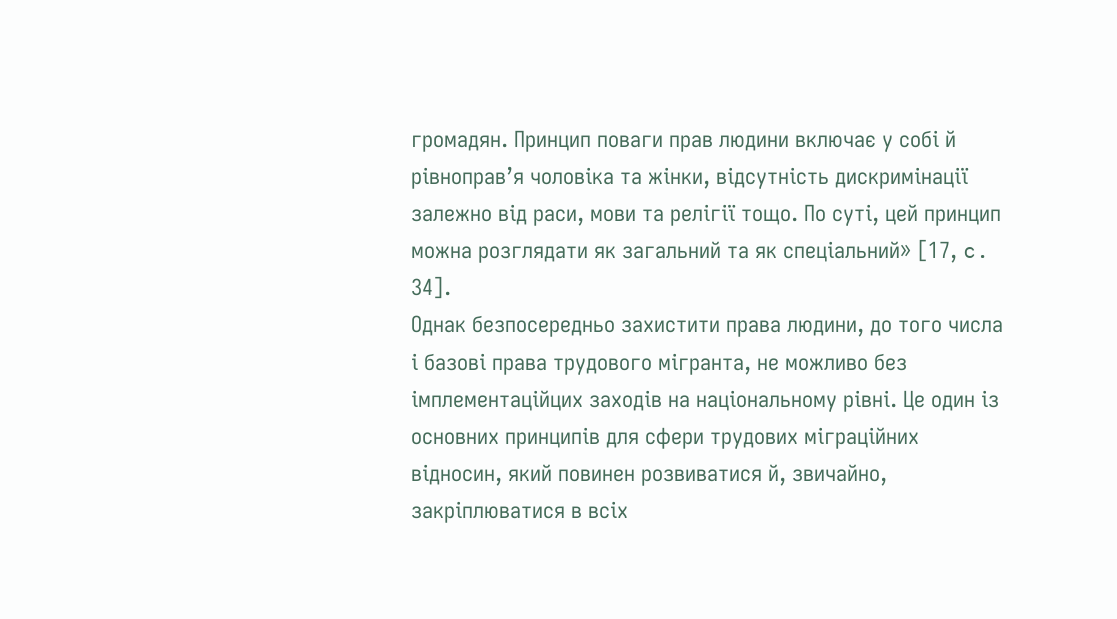громадян. Принцип поваги прав людини включає у собі й рівноправ’я чоловіка та жінки, відсутність дискримінації залежно від раси, мови та релігії тощо. По суті, цей принцип можна розглядати як загальний та як спеціальний» [17, c. 34].
Однак безпосередньо захистити права людини, до того числа і базові права трудового мігранта, не можливо без імплементаційцих заходів на національному рівні. Це один із основних принципів для сфери трудових міграційних відносин, який повинен розвиватися й, звичайно, закріплюватися в всіх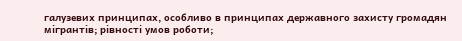галузевих принципах, особливо в принципах державного захисту громадян мігрантів; рівності умов роботи;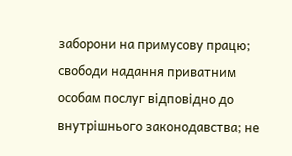заборони на примусову працю; свободи надання приватним особам послуг відповідно до внутрішнього законодавства; не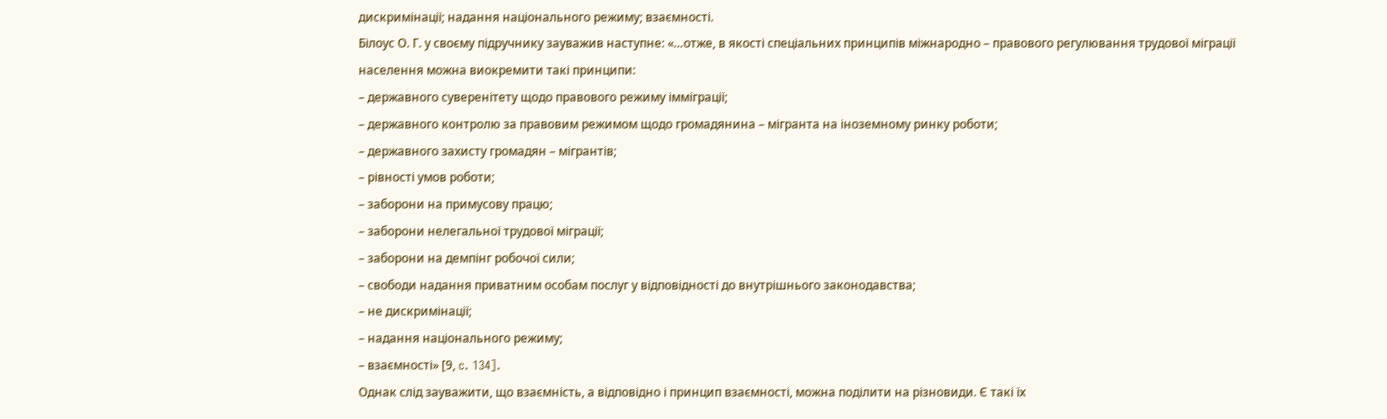дискримінації; надання національного режиму; взаємності.
Білоус О. Г. у своєму підручнику зауважив наступне: «…отже, в якості спеціальних принципів міжнародно – правового регулювання трудової міграції населення можна виокремити такі принципи:
– державного суверенітету щодо правового режиму імміграції;
– державного контролю за правовим режимом щодо громадянина – мігранта на іноземному ринку роботи;
– державного захисту громадян – мігрантів;
– рівності умов роботи;
– заборони на примусову працю;
– заборони нелегальної трудової міграції;
– заборони на демпінг робочої сили;
– свободи надання приватним особам послуг у відповідності до внутрішнього законодавства;
– не дискримінації;
– надання національного режиму;
– взаємності» [9, c. 134].
Однак слід зауважити, що взаємність, а відповідно і принцип взаємності, можна поділити на різновиди. Є такі їх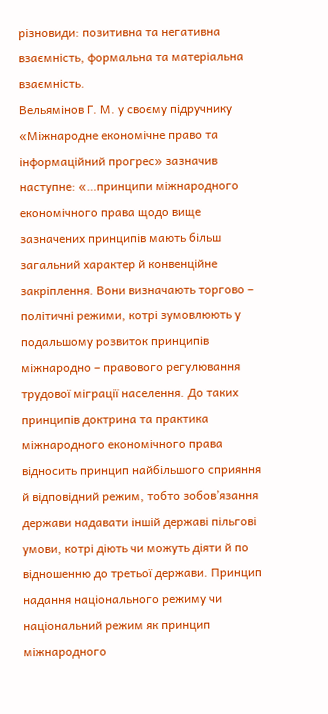різновиди: позитивна та негативна взаємність, формальна та матеріальна взаємність.
Вельямінов Г. М. у своєму підручнику «Міжнародне економічне право та інформаційний прогрес» зазначив наступне: «…принципи міжнародного економічного права щодо вище зазначених принципів мають більш загальний характер й конвенційне закріплення. Вони визначають торгово – політичні режими, котрі зумовлюють у подальшому розвиток принципів міжнародно – правового регулювання трудової міграції населення. До таких принципів доктрина та практика міжнародного економічного права відносить принцип найбільшого сприяння й відповідний режим, тобто зобов’язання держави надавати іншій державі пільгові умови, котрі діють чи можуть діяти й по відношенню до третьої держави. Принцип надання національного режиму чи національний режим як принцип міжнародного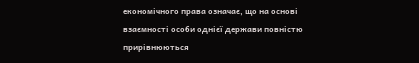економічного права означає, що на основі взаємності особи однієї держави повністю прирівнюються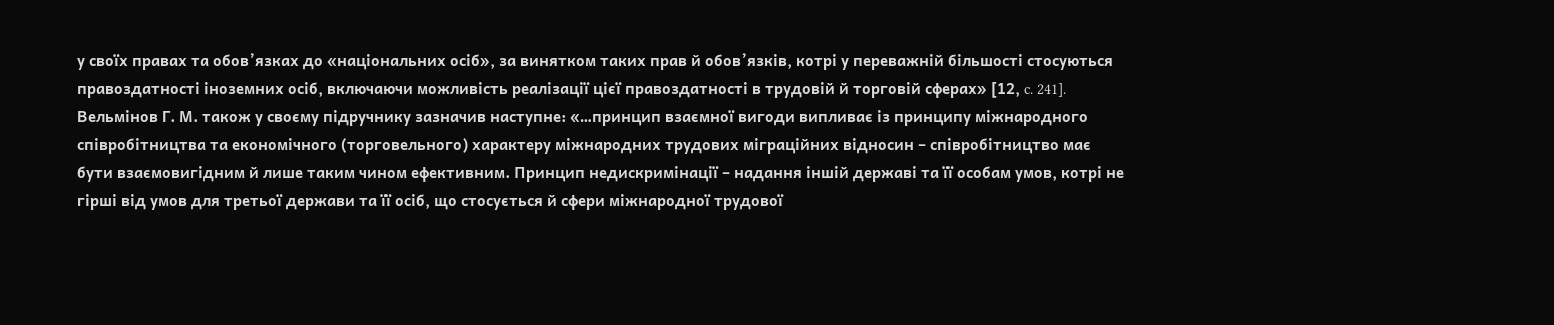у своїх правах та обов’язках до «національних осіб», за винятком таких прав й обов’язків, котрі у переважній більшості стосуються правоздатності іноземних осіб, включаючи можливість реалізації цієї правоздатності в трудовій й торговій сферах» [12, c. 241].
Вельмінов Г. М. також у своєму підручнику зазначив наступне: «…принцип взаємної вигоди випливає із принципу міжнародного співробітництва та економічного (торговельного) характеру міжнародних трудових міграційних відносин – співробітництво має бути взаємовигідним й лише таким чином ефективним. Принцип недискримінації – надання іншій державі та її особам умов, котрі не гірші від умов для третьої держави та її осіб, що стосується й сфери міжнародної трудової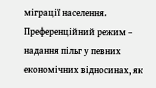міграції населення. Преференційний режим – надання пільг у певних економічних відносинах, як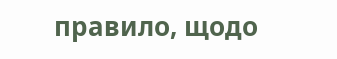правило, щодо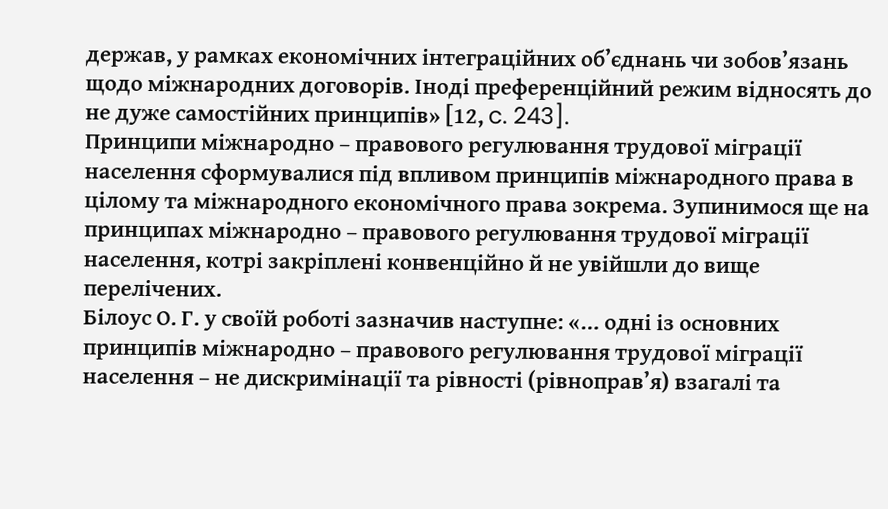держав, у рамках економічних інтеграційних об’єднань чи зобов’язань щодо міжнародних договорів. Іноді преференційний режим відносять до не дуже самостійних принципів» [12, c. 243].
Принципи міжнародно – правового регулювання трудової міграції населення сформувалися під впливом принципів міжнародного права в цілому та міжнародного економічного права зокрема. Зупинимося ще на принципах міжнародно – правового регулювання трудової міграції населення, котрі закріплені конвенційно й не увійшли до вище перелічених.
Білоус О. Г. у своїй роботі зазначив наступне: «… одні із основних принципів міжнародно – правового регулювання трудової міграції населення – не дискримінації та рівності (рівноправ’я) взагалі та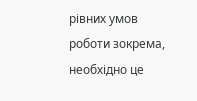рівних умов роботи зокрема, необхідно це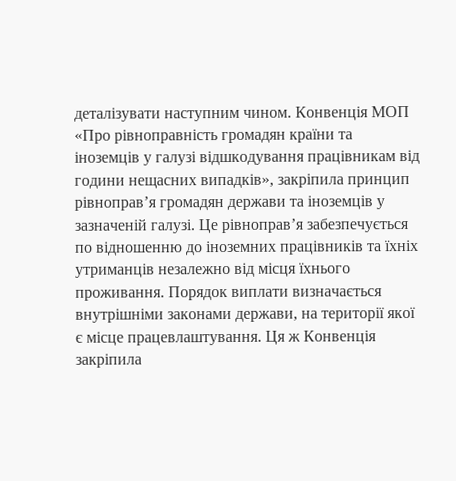деталізувати наступним чином. Конвенція МОП «Про рівноправність громадян країни та іноземців у галузі відшкодування працівникам від години нещасних випадків», закріпила принцип рівноправ’я громадян держави та іноземців у зазначеній галузі. Це рівноправ’я забезпечується по відношенню до іноземних працівників та їхніх утриманців незалежно від місця їхнього проживання. Порядок виплати визначається внутрішніми законами держави, на території якої є місце працевлаштування. Ця ж Конвенція закріпила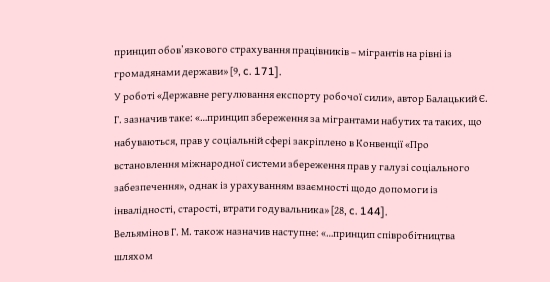принцип обов’язкового страхування працівників – мігрантів на рівні із громадянами держави» [9, c. 171].
У роботі «Державне регулювання експорту робочої сили», автор Балацький Є. Г. зазначив таке: «…принцип збереження за мігрантами набутих та таких, що набуваються, прав у соціальній сфері закріплено в Конвенції «Про встановлення міжнародної системи збереження прав у галузі соціального забезпечення», однак із урахуванням взаємності щодо допомоги із інвалідності, старості, втрати годувальника» [28, c. 144].
Вельямінов Г. М. також назначив наступне: «…принцип співробітництва шляхом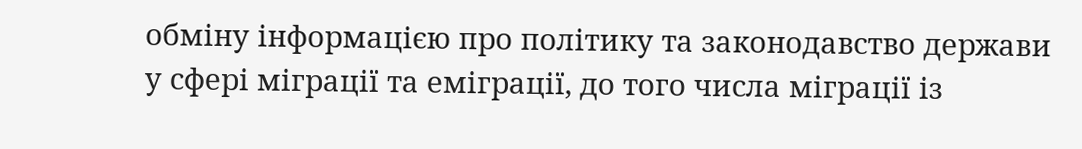обміну інформацією про політику та законодавство держави у сфері міграції та еміграції, до того числа міграції із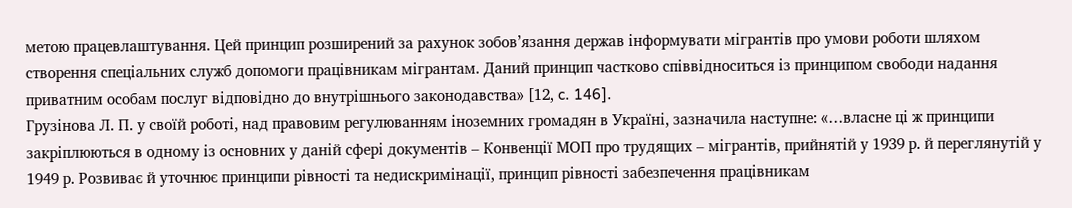метою працевлаштування. Цей принцип розширений за рахунок зобов’язання держав інформувати мігрантів про умови роботи шляхом створення спеціальних служб допомоги працівникам мігрантам. Даний принцип частково співвідноситься із принципом свободи надання приватним особам послуг відповідно до внутрішнього законодавства» [12, c. 146].
Грузінова Л. П. у своїй роботі, над правовим регулюванням іноземних громадян в Україні, зазначила наступне: «…власне ці ж принципи закріплюються в одному із основних у даній сфері документів – Конвенції МОП про трудящих – мігрантів, прийнятій у 1939 р. й переглянутій у 1949 р. Розвиває й уточнює принципи рівності та недискримінації, принцип рівності забезпечення працівникам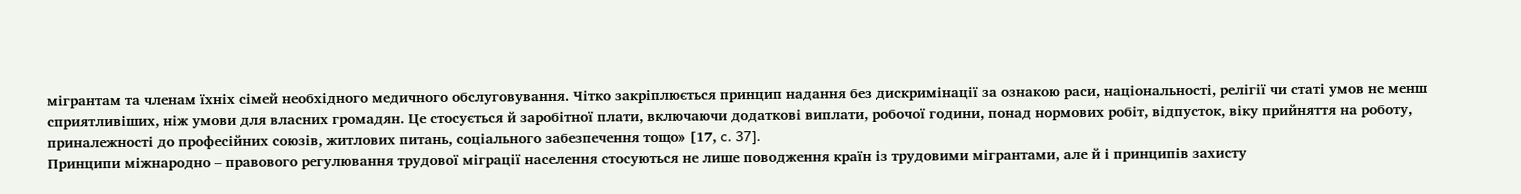мігрантам та членам їхніх сімей необхідного медичного обслуговування. Чітко закріплюється принцип надання без дискримінації за ознакою раси, національності, релігії чи статі умов не менш сприятливіших, ніж умови для власних громадян. Це стосується й заробітної плати, включаючи додаткові виплати, робочої години, понад нормових робіт, відпусток, віку прийняття на роботу, приналежності до професійних союзів, житлових питань, соціального забезпечення тощо» [17, c. 37].
Принципи міжнародно – правового регулювання трудової міграції населення стосуються не лише поводження країн із трудовими мігрантами, але й і принципів захисту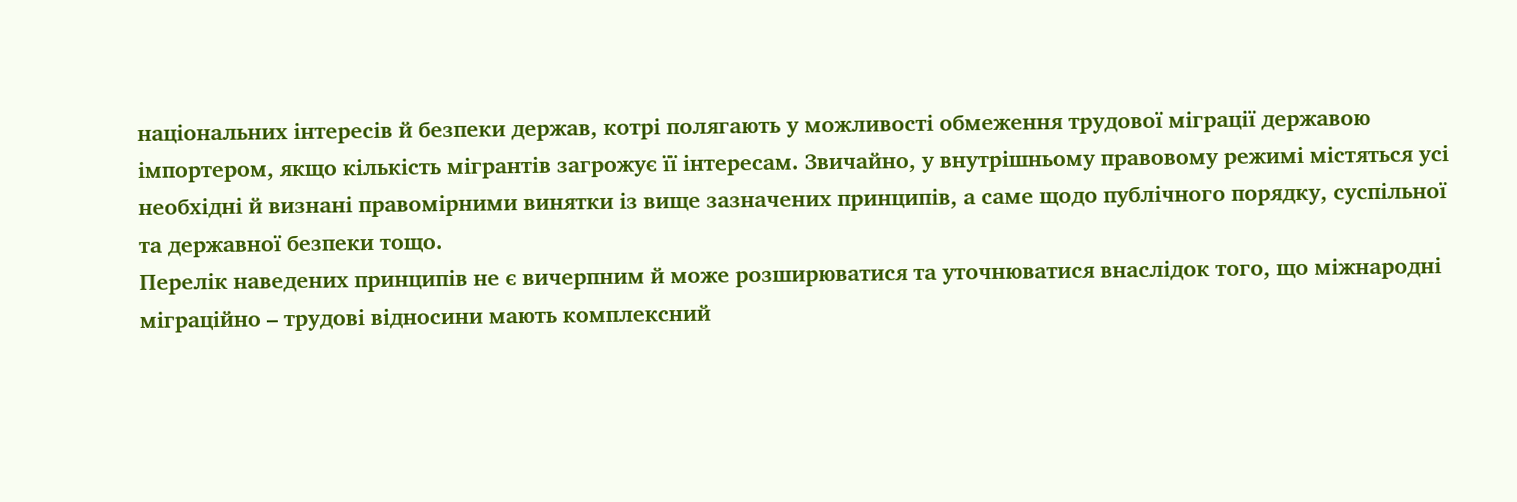національних інтересів й безпеки держав, котрі полягають у можливості обмеження трудової міграції державою імпортером, якщо кількість мігрантів загрожує її інтересам. Звичайно, у внутрішньому правовому режимі містяться усі необхідні й визнані правомірними винятки із вище зазначених принципів, а саме щодо публічного порядку, суспільної та державної безпеки тощо.
Перелік наведених принципів не є вичерпним й може розширюватися та уточнюватися внаслідок того, що міжнародні міграційно – трудові відносини мають комплексний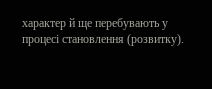характер й ще перебувають у процесі становлення (розвитку).